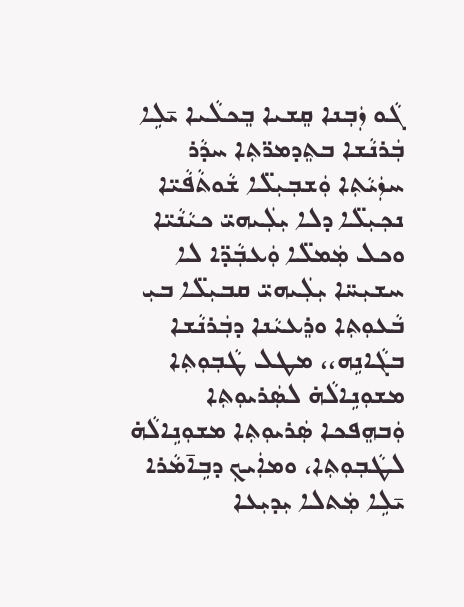ܓܵܘ ܙܲܒܼܢܐ ܩܸܫܝܐ ܒܸܟܠܵܝܐ ܝ̄ܠܹܐ ܒܲܪܢܵܫܐ ܒܬܸܕܡܪ̈ܬܼܐ ܚܕܵܪ ܚܙܲܝܵܬܼܐ ܘܲܫܒܼܝܼܠ̈ܐ ܫܵܘܬܵܦܵܝ̈ܐ ܢܟܼܝܼܠ̈ܐ ܕܠܐ ܝܼܠܲܝܗܝ̈ ܟܝܵܢܵܝ̈ܐ ܘܟܠ ܡܲܡܠ̈ܐ ܘܲܥܒܼܵܕ̈ܐ ܠܐ ܚܫܝܼܚ̈ܐ ܝܼܠܲܝܗܝ̈ ܩܒܝܼܠ̈ܐ ܒܝܼ ܒܵܥܘܼܬܼܐ ܘܪܸܥܝܵܢܐ ܕܒܲܪܢܵܫܐ ܒܓܵܐܢܹܗ،، ܡܛܠ ܛܵܒܼܘܼܬܼܐ ܡܫܘܼܢܹܐܠܵܗ̇ ܠܣܲܪܝܘܼܬܼܐ ܘܲܒܗܸܦܟܐ ܣܲܪܝܘܼܬܼܐ ܡܫܘܼܢܹܐܠܵܗ̇ ܠܛܵܒܼܘܼܬܼܐ، ܘܡܐܲܝܟܼ ܕܒܹܐ̄ܡܵܪܐ ܝ̄ܠܹܐ ܡܲܬܠܐ ܝܼܕܝܼܥܐ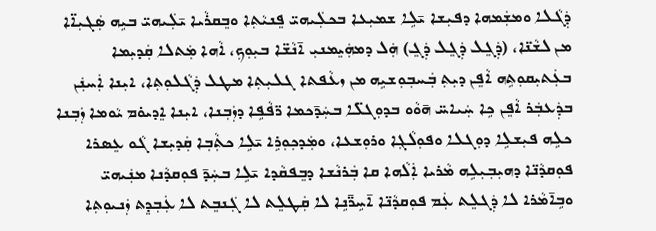ܕܲܓܵܠܐ ܘܡܫܲܡܗܐ ܕܦܝܼܫܐ ܝ̄ܠܹܐ ܫܡܝܼܥܐ ܒܟܠܲܝܗܝ̈ ܦܸܢܝܵܬܼܐ ܘܒܸܩܪܵܝܐ ܝ̄ܠܲܝܗܝ̈ ܒܝܹܗ ܣܲܓܝܼܐ̈ܐ ܡܢ ܠܫܵܢ̈ܐ، (ܕܲܓܸܠ ܕܲܓܸܠ ܕܲܓܸ) ܗܲܠ ܕܡܗܲܝܸܡܢܝܼ ܐ̄ܢܵܫ̈ܐ ܒܝܼܘܼܟܼ، ܐܵܗܐ ܡܲܬܠܐ ܩܲܕܝܼܡܐ ܒܥܲܬܝܼܩܘܼܬܹܗ ܐܵܦܸܢ ܕܝܼܬܼ ܒܲܚܒܼܘܼܫܝܹܗ ܡܢ ܙܥܵܦܬܐ ܓܠܝܼܬܼܐ ܡܛܠ ܕܲܓܵܠܘܼܬܼܐ، ܐܝܼܢܐ ܐܲܚܢܲܢ ܒܕܲܥܒܲܪ ܐܵܦܸܢ ܟܹܐ ܚܲܝܐܚ̈ ܗ̄ܘܵܘ ܒܕܘܼܓܠ̈ܐ ܒܚܲܕ̄ܟܡܐ ܪ̈ܦܵܦܹܐ ܕܙܲܒܼܢܐ، ܐܝܼܢܐ ܐܸܕܝܘ̇ܡ ܝܵܘܡܐ ܙܲܒܼܢܐ ܟܠܹܗ ܦܝܼܫܠܹܐ ܕܘܼܓܠܐ ܘܦܘܼܠܵܓܼܐ ܘܪܘܼܫܥܐ، ܘܡܲܕܟܼܘܼܪܹܐ ܝ̄ܠܹܐ ܟܬܼܵܒܼܐ ܩܲܕܝܼܫܐ ܓܵܘ ܥܸܣܪܐ ܦܘܼܩܕܵܢ̈ܐ ܕܗܝܼܒܼܝܼܠܹܗ ܡܵܪܝܐ ܐܲܠܵܗܐ ܩܐ ܒܲܪܢܵܫܐ ܕܒܸܦܩܵܕܐ ܝ̄ܠܹܐ ܒܚܲܕ̄ ܦܘܼܩܕܵܢܐ ܡܢܲܝܗܝ̈ ܘܒܹܐ̄ܡܵܪܐ ܠܐ ܕܲܓܠܸܬ ܥܲܡ ܦܘܼܩܕܵܢ̈ܐ ܐ̄ܚܹܪ̈̄ܢܹܐ ܠܐ ܩܲܛܠܸܬ ܠܐ ܓܲܢܒܸܬ ܠܐ ܥܲܒܼܕܸܬ ܙܲܢܝܘܼܬܼܐ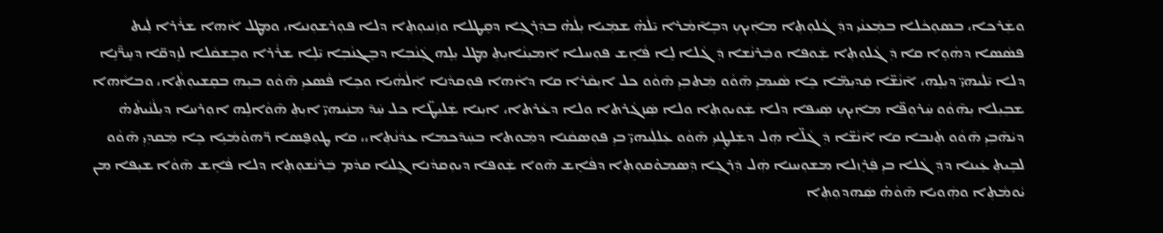ܘܫܲܪܟܐ، ܒܣܘܼܟܵܠܐ ܒܡܲܥܢܵܝ ܕܕܲܓܵܠܘܼܬܼܐ ܡܐܲܝܟܼ ܕܒܹܐ̄ܡܵܪܐ ܝ̄ܠܵܗ̇ ܫܡܲܝܐ ܝܼܠܵܗ̇ ܒܕܲܪܓܼܐ ܕܩܸܛܠܐ ܘܙܲܢܝܘܼܬܼܐ ܕܠܐ ܦܘܼܪܫܘܼܢܝܐ، ܘܡܛܠ ܐܵܗܐ ܫܪܵܪܐ ܠܲܝܬ ܦܣܵܣܐ ܕܗܵܘܹܐ ܩܐ ܕܲܓܵܠܘܼܬܼܐ ܫܲܘܦܐ ܘܒܲܪܢܵܫܐ ܕܲܓܵܠܐ ܠܹܐ ܦܵܐܹܫ ܦܘܼܚܠܐ ܐܲܡܝܼܢܵܐܝܼܬܼ ܡܛܠ ܝܼܠܹܗ ܓܲܢܵܒܼܐ ܕܒܸܓܢܵܒܼܐ ܝ̄ܠܹܐ ܫܪܵܪܐ ܘܒܸܫܩܵܠܐ ܠܙܸܕܩ̈ܐ ܕܚܹܪ̈̄ܢܹܐ ܕܠܐ ܝ̄ܠܲܝܗܝ̈ ܕܝܼܠܹܗ، ܐ̄ܢܵܫ̈ܐ ܩܲܕܝܼܡ̈ܐ ܟܹܐ ܣܵܝܡܝܼ ܗ̄ܘܵܘ ܡܲܬܒܼܝܼ ܗ̄ܘܵܘ ܟܠ ܐܝܼܩܵܪܐ ܩܐ ܕܐܵܗܐ ܦܘܼܩܕܵܢܐ ܐܲܠܵܗܵܝܐ ܘܟܹܐ ܦܵܣܥܝܼ ܗ̄ܘܵܘ ܒܝܹܗ ܒܩܸܫܝܘܼܬܼܵܐ، ܘܒܐܵܗܐ ܫܒܼܝܼܠܐ ܝܼܗ̄ܘܵܘ ܚܲܪܘܼܦ̈ܐ ܡܐܲܝܟܼ ܣܲܝܦܐ ܕܠܐ ܫܲܘܝܘܼܬܼܐ ܘܠܐ ܣܲܙܓܵܪܬܐ ܘܠܐ ܕܥܵܪܬܐ، ܐܝܼܢܐ ܫܲܠܝܼܛ̈ܐ ܟܠ ܚܲܕ̄ ܡܢܲܝܗܝ̈ ܐܝܼܬܼ ܗ̄ܘܵܐܠܹܗ ܐܘܼܪܚܐ ܕܝܼܠܵܢܵܝܬܵܗ̇ ܕܝܵܗ̄ܒܼܝܼ ܗ̄ܘܵܘ ܬܲܢܒܐ ܩܐ ܐ̄ܢܵܫ̈ܐ ܕܲܓܵܠ̈ܐ ܗܲܠ ܕܫܲܠܛܸܢܝܼ ܗ̄ܘܵܘ ܥܲܠܠܲܝܗܝ̈ ܒܝܼ ܦܘܼܣܩܵܢܐ ܕܡܲܘܬܐ ܒܚܲܕ̄ܟܡܐ ܥܕܵܢܵܬܼܐ،، ܩܐ ܛܘܼܦ̮ܣܐ ܪ̈ܗܘ̇ܡܵܝܹܐ ܟܹܐ ܡܲܩܕܼܝܼ ܗ̄ܘܵܘ ܠܒܹܝܬܼ ܥܲܝܢܐ ܕܕܲܓܵܠܐ ܒܝܼ ܦܲܪܸܙܠܐ ܡܫܘܼܚܢܐ ܗܲܠ ܕܲܪܓܼܐ ܕܲܣܡܘ̇ܩܘܼܬܼܐ ܕܦܵܐܸܫ ܗ̄ܘܐ ܫܲܘܦܐ ܕܝܘܼܩܕܵܢܐ ܓܸܠܝܐ ܩܕܵܡ ܒܲܪܢܵܫܘܼܬܼܐ ܕܠܐ ܦܵܐܹܫ ܗ̄ܘܵܐ ܫܝܼܦܐ ܡܢ ܝܵܘܡܵܬܼܐ ܘܗܲܘܝܐ ܗ̄ܘܵܗ̇ ܣܲܗܕܘܼܬܼܐ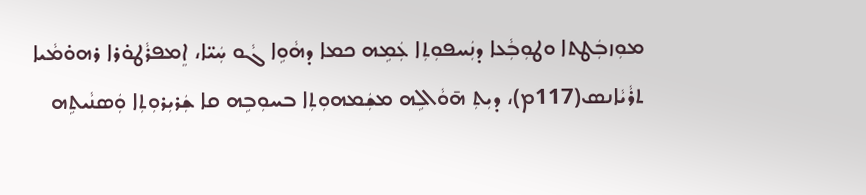ܡܘܼܙܒܲܛܬܐ ܘܛܘܼܒܼܵܥܐ ܕܢܲܚܦܘܼܬܼܐ ܥܲܡܹܗ ܟܡܐ ܕܗܵܘܹܐ ܓܵܘ ܚܲܝ̈ܐ، ܐܸܡܦܪܵܛܘ̇ܪܐ ܪܗܘ̇ܡܵܝܐ ܬܪܵܝܵܐܢܣ(117ܡ)، ܕܝܼܬܼ ܗ̄ܘܵܐܠܹܗ ܡܫܲܡܗܘܼܬܼܐ ܒܚܘܼܒܹܗ ܩܐ ܫܲܪܝܼܪܘܼܬܼܐ ܘܲܣܢܵܝܬܹܗ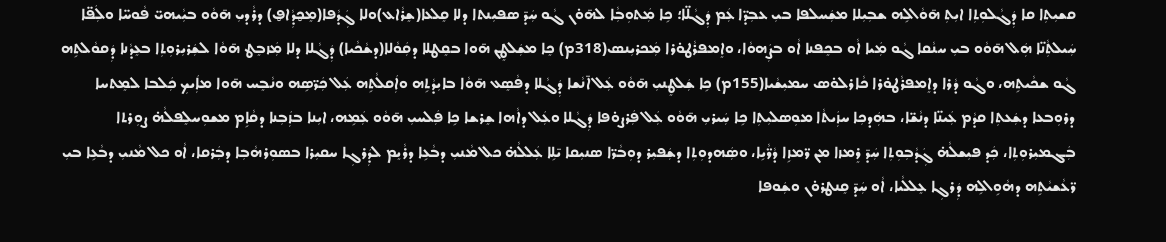ܩܫܝܼܬܼܐ ܩܐ ܕܲܓܵܠܘܼܬܼܐ ܐܝܼܬܼ ܗ̄ܘܵܐܠܹܗ ܫܒܼܝܼܠܐ ܡܫܲܚܠܦܐ ܒܝܼ ܥܒܼܕ̈ܐ ܥܲܡ ܕܲܓܵܠ̈ܐ؛ ܟܹܐ ܡܲܬܘܼܒܼܵܐ ܠܗ̄ܘ̇ܢ ܓܵܘ ܚܲܕ̄ ܣܦܝܼܢܬܐ ܕܠܐ ܩܸܠܥܐ(ܫܸܪܵܐܥ)ܘܠܐ ܓܲܕܵܦܐ(ܡܸܟ̮ܕܼܵܐܦ̮) ܕܪܵܕܝܼ ܗ̄ܘܵܘ ܒܝܼܵܝܗܝ̈ ܦܵܘܚ̈ܐ ܘܠܲܦ̈ܐ ܚܲܝܠܬܼܵܢ̈ܐ ܗܲܠ ܗ̄ܘܵܘ ܒܝܼ ܚܢܵܩܐ ܓܵܘ ܡܲܝܐ ܐܵܘ ܒܟܸܦܢܐ ܐܵܘ ܒܨܲܗܘܵܐ، ܘܐܸܡܦܪܵܛܘ̇ܪܐ ܡܲܟܪܝܼܢܣ(318ܡ) ܟܸܐ ܡܫܲܠܛܸܢ ܗ̄ܘܐ ܒܩܸܛܠܐ ܕܩܲܘܵܠܐ(ܕܫܵܟܵܝܐ) ܕܲܓܵܠܐ ܕܠܐ ܡܲܙܒܸܛ ܗ̄ܘܵܐ ܠܫܲܪܝܼܪܘܼܬܼܐ ܒܥܸܕܵܢܐ ܕܲܩܘܵܠܬܹܗ ܓܵܘ ܫܟܵܝܬܹܗ، ܘܓܵܘ ܕܵܪܐ ܕܐܸܡܦܪܵܛܘ̇ܪܐ ܟܵܐܪܠܘ̇ܣ ܚܡܝܼܫܵܝܐ(155ܡ) ܟܹܐ ܫܲܠܛܸܢܝܼ ܗ̄ܘܵܘ ܥܲܠ ܐ̄ܢܵܫܐ ܕܲܓܵܠܐ ܕܦܵܣܸܥ ܗ̄ܘܵܐ ܒܐܝܼܕܵܬܹܗ ܘܐܲܩܠܵܬܹܗ ܥܲܠ ܟܲܪ̈ܣܹܗ ܘܢܵܒܸܚ ܗ̄ܘܐ ܡܐܲܝܟܼ ܟܲܠܒܐ ܠܡܸܬܚܐ ܕܪܘܼܒܥܐ ܕܫܲܥܬܼܐ ܩܕܵܡ ܥܲܝܢ̈ܐ ܕܢܵܫ̈ܐ، ܒܗܲܕܟܼܐ ܚܙܲܝܬܵܐ ܡܘܼܣܠܝܼܬܼܐ ܟܹܐ ܚܲܝܪܝܼ ܗ̄ܘܵܘ ܥܲܠ ܦܲܪܨܘ̇ܦܐ ܕܲܓܵܠܐ ܘܥܲܠ ܕܐܵܗܐ ܫܸܪܫܐ ܟܹܐ ܦܲܠܚܝܼ ܗ̄ܘܵܘ ܥܲܡܹܗ، ܐܝܼܢܐ ܒܙܲܒܼܢܐ ܕܩܵܐܹܡ ܡܫܘܼܚܠܸܦܠܵܗ̇ ܨܘܼܪܬܐ ܒܲܓܡܝܼܪܘܼܬܼܐ، ܟܲܕ ܦܝܼܫܠܵܗ̇ ܓܲܕܵܒܼܘܼܬܼܐ ܚܲܕ̄ ܪܸܡܙܐ ܡܢ ܪ̈ܡܙܹܐ ܕܵܪ̈ܵܝܹܐ، ܘܣܲܗܕܘܼܬܼܐ ܕܫܲܦܝܼܪ ܕܘܼܒܵܪ̈ܐ ܣܢܝܼܩܐ ܝ̄ܠܹܐ ܥܲܠܠܵܗ̇ ܟܠ ܡܵܢܝܼ ܕܒܵܥܹܐ ܕܪܵܝܸܡ ܠܕܲܪܓܼܐ ܚܩܝܼܪܐ ܒܣܘܼܪܗܵܒܼܐ ܕܒܲܪܩܐ، ܐܵܘ ܟܠ ܡܵܢܝܼ ܕܒܵܥܹܐ ܒܝܼ ܪ̈ܥܵܫܝܵܬܹܗ ܕܗܵܘܹܐܠܹܗ ܕܲܪܓܼܐ ܥܸܠܠܵܝܐ، ܐܵܘ ܚܲܕ̄ ܩܸܢܛܪܘ̇ܢ ܘܫܲܘܦܐ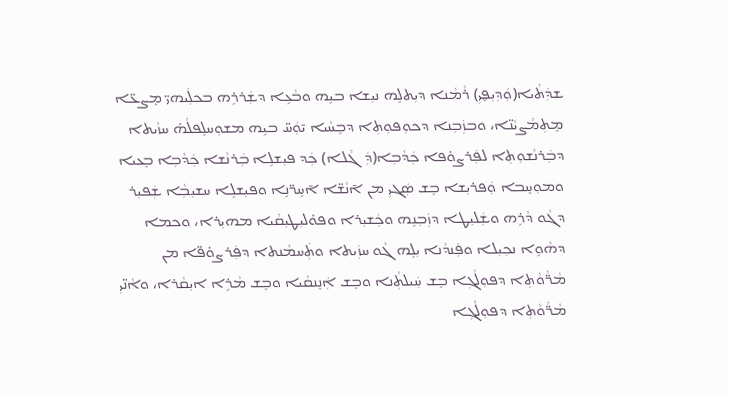ܫܕܲܬܵܝܐ(ܘܲܕܼܝܼܦ̮ܝܼ) ܪܵܡܵܢܐ ܕܝܼܬܠܹܗ ܢܝܼܫܐ ܒܝܹܗ ܘܒܵܥܹܐ ܕܫܲܪܪܹܗ ܒܟܠܲܝܗܝ̈ ܡܸܨܥ̈ܐ ܡܸܬܼܡܵܨܝܵܢ̈ܐ، ܘܒܙܲܒܼܢܐ ܕܟܘܼܦܘܼܬܼܐ ܕܒܸܚܵܝܐ ܝ̄ܘܲܚ̈ ܒܝܹܗ ܡܫܘܼܚܠܸܦܠܵܗ̇ ܚܙܵܝܬܐ ܕܒܲܪܢܵܫܘܼܬܼܐ ܠܦܲܪܨܘ̇ܦܐ ܟܲܕܵܒܼܐ(ܕܲܓܵܠܐ) ܟܲܕ ܦܝܼܫܠܹܐ ܒܲܪܢܵܫܐ ܟܲܕܵܒܼܐ ܒܸܥܝܐ ܘܡܘܼܚܸܒܐ ܘܲܦܪܝܼܫܐ ܒܸܫ ܣܲܓܝܼ ܡܢ ܐ̄ܢܵܫ̈ܐ ܐ̄ܚܹܪ̈ܢܹܐ ܘܦܝܼܫܠܹܐ ܚܫܝܼܒܼܵܐ ܫܲܦܝܼܪ ܕܓܵܘ ܕܵܪܹܗ ܘܫܲܠܝܼܛܐ ܕܙܲܒܼܢܹܗ ܘܟܲܫܝܼܪܐ ܘܦܘ̇ܠܝܼܛܝܼܩܵܝܐ ܡܗܝܼܪܐ، ܘܟܡܐ ܕܗܵܘܹܐ ܢܟܼܝܼܠܐ ܘܦܲܢܕܵܢܐ ܝܼܠܹܗ ܓܵܘ ܚܙܲܝܬܐ ܘܬܲܚܡܵܢܬܐ ܕܦܲܪܨܘ̇ܦ̈ܐ ܡܢ ܡܵܪ̈ܵܘܵܬܼܐ ܕܦܘܼܠܵܓܼܐ ܒܸܫ ܚܲܝܠܬܼܵܢܐ ܘܒܸܫ ܐܲܢܸܢܩܵܝܐ ܘܒܸܫ ܡܵܪܹܐ ܐܝܼܩܵܪܐ، ܘܐܵܢ̈ܝܼ ܡܵܪ̈ܵܘܵܬܼܐ ܕܦܘܼܠܵܓܼܐ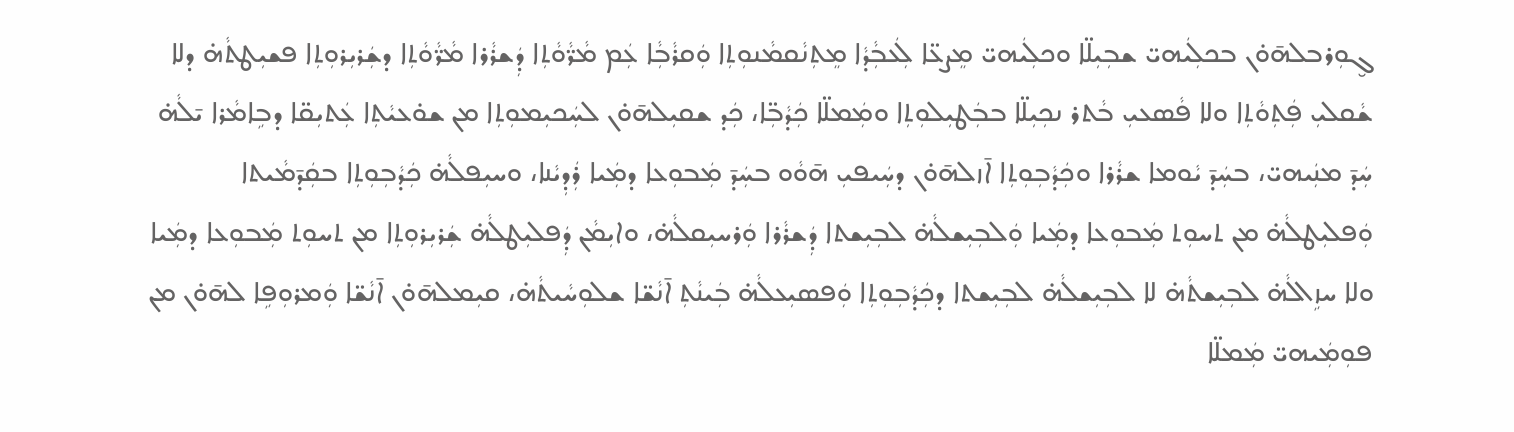ܓ̮ܘܼܪܒܠܗ̄ܘ̇ܢ ܒܟܠܲܝܗܝ̈ ܫܒܼܝܼܠ̈ܐ ܘܟܠܲܝܗܝ̈ ܡܸܨܥ̈ܐ ܠܲܥܒܼܵܕܵܐ ܡܸܬܼܢܵܩܡܵܢܘܼܬܼܐ ܘܲܩܪܵܒܼܵܐ ܥܲܡ ܡܵܪ̈ܵܘܵܬܼܐ ܕܲܫܪܵܪܐ ܡܵܪ̈ܵܘܵܬܼܐ ܕܫܲܪܝܼܪܘܼܬܼܐ ܦܫܝܼܛܬܵܗ̇ ܕܠܐ ܫܵܩܠܝܼ ܦܲܬܼܘܵܬܼܐ ܘܠܐ ܦܵܣܥܝܼ ܒܵܬܪ ܢܟܼܝܼܠ̈ܐ ܒܒܲܛܝܼܠܘܼܬܼܐ ܘܡܲܡܠ̈ܐ ܟܲܕܵܒܼ̈ܐ، ܟܲܕ ܫܩܝܼܠܗ̄ܘ̇ܢ ܠܚܲܟܝܼܡܘܼܬܼܐ ܡܢ ܫܘ̇ܥܝܵܬܼܐ ܥܲܬܝܼܩ̈ܐ ܕܒܹܐܡܵܪܐ ܝ̄ܠܵܗ̇ ܚܲܕ̄ ܡܢܲܝܗܝ̈، ܒܚܲܕ̄ ܝܵܘܡܐ ܫܪܵܪܐ ܘܟܲܕܵܒܼܘܼܬܼܐ ܐ̄ܙܠܗ̄ܘ̇ܢ ܕܚܲܝܦܝܼ ܗ̄ܘܵܘ ܒܚܲܕ̄ ܡܲܒܘܼܥܐ ܕܡܲܝܐ ܪܲܕܼܝܵܢܐ، ܘܚܝܼܦܠܵܗ̇ ܟܲܕܵܒܼܘܼܬܼܐ ܒܩܲܕ̄ܡܵܝܬܐ ܘܲܦܠܝܼܛܠܵܗ̇ ܡܢ ܬܚܘܼܬ ܡܲܒܘܼܥܐ ܕܡܲܝܐ ܘܲܠܒܼܝܼܫܠܵܗ̇ ܠܒܼܝܼܫܬܐ ܕܲܫܪܵܪܐ ܘܲܪܚܝܼܩܠܵܗ̇، ܘܐܝܼܡܵܢ ܕܲܦܠܝܼܛܠܵܗ̇ ܫܲܪܝܼܪܘܼܬܼܐ ܡܢ ܬܚܘܼܬ ܡܲܒܘܼܥܐ ܕܡܲܝܐ ܘܠܐ ܚܙܹܐܠܵܗ̇ ܠܒܼܝܼܫܬܵܗ̇ ܠܐ ܠܒܼܝܼܫܠܵܗ̇ ܠܒܼܝܼܫܬܐ ܕܟܲܕܵܒܼܘܼܬܼܐ ܘܲܦܣܝܼܥܠܵܗ̇ ܒܲܝܢܵܬܼ ܐ̄ܢܵܫ̈ܐ ܫܠܘܼܚܵܝܬܵܗ̇، ܩܝܼܡܠܗ̄ܘ̇ܢ ܐ̄ܢܵܫ̈ܐ ܘܲܡܪܘܼܦܹܐ ܠܗ̄ܘ̇ܢ ܡܢ ܦܘܼܡܲܝܗܝ̈ ܡܲܡܠ̈ܐ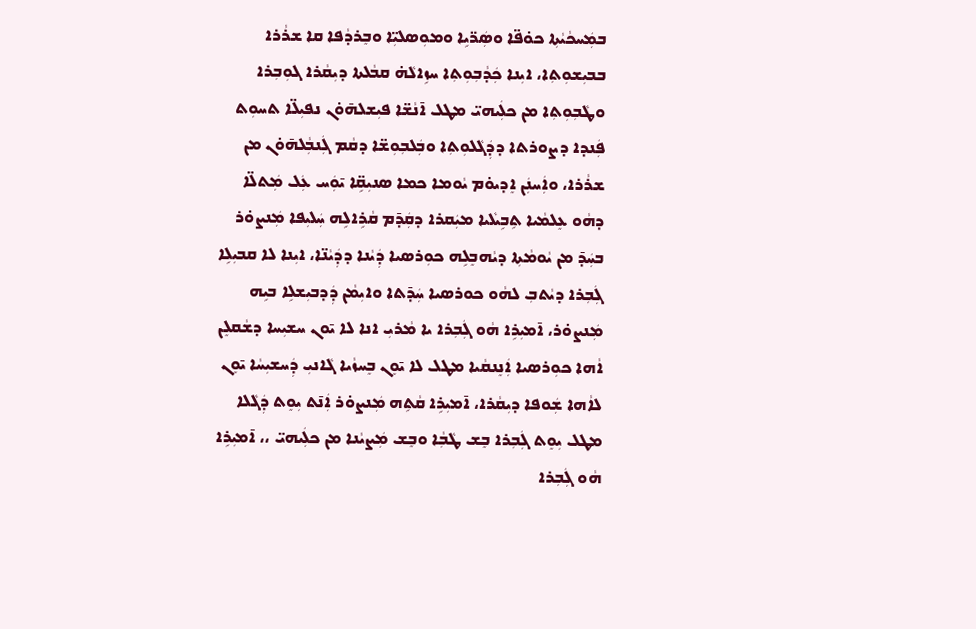ܒܡܲܚܟܵܝܵܬܼܐ ܟܘ̇ܦ̈ܐ ܘܣܲܪ̈ܝܹܐ ܘܡܘܼܣܠܝܼ̈ܐ ܘܒܸܪܕܵܦܐ ܩܐ ܫܪܵܪܐ ܒܒܝܼܫܘܼܬܼܐ، ܐܝܼܢܐ ܟܲܕܵܒܼܘܼܬܼܐ ܚܙܹܐܠܵܗ̇ ܩܒܵܠܬܐ ܕܝܼܩܵܪܐ ܓܘܼܒܼܪܐ ܘܛܵܒܼܘܼܬܼܐ ܡܢ ܟܠܲܝܗܝ̈ ܡܛܠ ܐ̄ܢܵܫ̈ܐ ܦܝܼܫܠܗ̄ܘ̇ܢ ܢܦܝܼܠ̈ܐ ܬܚܘܼܬ ܦܲܢܕܐ ܕܨܘܪܬܐ ܕܕܲܓܵܠܘܼܬܼܐ ܘܒܲܠܒܼܘܼܫ̈ܐ ܕܩܵܡ ܓܲܢܒܼܵܠܗ̄ܘ̇ܢ ܡܢ ܫܪܵܪܐ، ܘܐܲܚܢܲܢ ܐܸܕܝܘ̇ܡ ܝܵܘܡܐ ܟܡܐ ܣܢܝܼܩܹ̈ܐ ܝ̄ܘܲܚ ܥܲܠ ܡܲܬܠ̈ܐ ܕܗܵܘ ܥܸܠܡܵܝܐ ܬܹܒܹܝܠܵܝܐ ܡܝܲܩܪܐ ܕܩܲܕ̄ܡ ܩܵܪܹܐܠܹܗ ܚܲܠܝܼܦܐ ܡܲܢܨܘ̇ܪ ܒܚܲܕ̄ ܡܢ ܝܵܘܡܵܬܼܐ ܕܝܵܗܒܸܠܹܗ ܟܘܼܪܣܝܐ ܕܲܝܵܢܐ ܕܕܲܝܵܢ̈ܐ، ܐܝܼܢܐ ܠܐ ܩܒܝܼܠܹܐ ܓܲܒܼܪܐ ܕܝܵܬܒܼ ܠܗܵܘ ܟܘܪܣܝܐ ܚܲܕ̄ܬܐ ܘܐܝܼܡܵܢ ܕܲܕܒܝܼܫܠܹܐ ܒܝܹܗ ܡܲܢܨܘ̇ܪ، ܐ̄ܡܝܼܪܹܐ ܗܵܘ ܓܲܒܼܪܐ ܝܐ ܡܵܪܝܼ ܐܢܐ ܠܐ ܝ̄ܘܢ ܚܫܝܼܚܐ ܕܫܵܩܠܸܢ ܐܵܗܐ ܟܘܼܪܣܝܐ ܐܲܢܸܢܩܵܝܐ ܡܛܠ ܠܐ ܝ̄ܘܸܢ ܒܸܚܙܵܝܐ ܓܵܐܢܝܼ ܕܲܚܫܝܼܚܵܐ ܝ̄ܘܸܢ ܠܐܵܗܐ ܫܲܘܦܐ ܕܝܼܩܵܪܐ، ܐ̄ܡܝܼܪܹܐ ܩܵܬܹܗ ܡܲܢܨܘ̇ܪ ܐܲܢ̄ܬ ܝܼܘܸܬ ܕܲܓܵܠܐ ܡܛܠ ܝܼܘܸܬ ܓܲܒܼܪܐ ܒܸܫ ܛܵܒܼܵܐ ܘܒܸܫ ܡܲܨܝܵܢܐ ܡܢ ܟܠܲܝܗܝ̈ ،، ܐ̄ܡܝܼܪܹܐ ܗܵܘ ܓܲܒܼܪܐ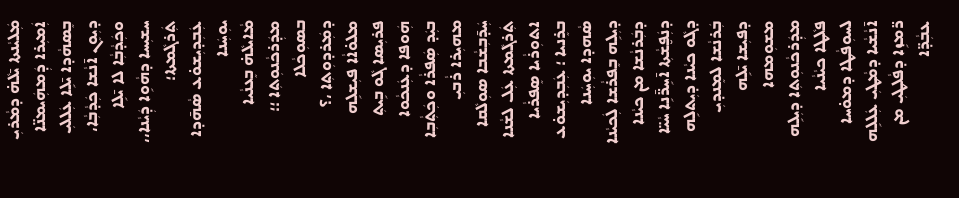ܡܲܠܝܵܢܬܐ ܝ̄ܠܵܗ̇ ܕܡܵܪܝܼ ܐܲܡܝܼܪܐ ܕܲܡܗܲܝܡܢ̈ܐ ܒܸܣܗܵܕܐ ܝ̄ܠܹܐ ܥܲܠܠܝܼ ܕܝܼܘܸܢ ܐ̄ܢܵܫܐ ܟܲܕܵܒܼܵܐ، ܘܟܲܕܵܒܼܵܐ ܠܐ ܝ̄ܠܹܐ ܚܫܝܼܚܐ ܕܗܵܘܹܐ ܕܲܝܵܢܐ،،
ܬܲܪܓܵܡܬܐ؛ ܥܲܒܼܕܝܼܫܘ̇ܥ ܣܵܗ̄ܕܐ ܝܘܼܚܲܢܐ
ܡܵܐܝܠܵܗ̇ ܒܸܥܢܵܝܐ ܡܕܲܪܟܵܢܘܼܬܼܐ ؛؛ ܒܣܘܼܟܵܠܐ ܕܡܲܪܕܘܼܬܼܐ ،؟
ܡܠܘ̇ܐܵܐ ܦܝܼܫܠܹܗ ܦܪܝܼܣܐ ܓܵܘ ܒܹܝܬܼ ܗܲܘܦܐ ܕܥܲܢܟܵܘܐ
ܒܝܲܕ ܣܲܦܪܵܐ ܘܟܲܬܼܵܒܼܐ ܡܗܝܼܪܐ ܪܵܒܝܼ ܚܲܕ̄ܒܼܫܵܒܐ ܣܘܼܠܵܩܐ
ܬܲܪܓܵܡܬܐ ܥܲܠ ܠܫܵܢܐ ܐܬܘܼܪܵܝܐ ܣܸܦܪܵܝܐ
ܒܪܸܢܝܐ ؛ ܥܲܒܼܕܝܼܫܘ̇ܥ ܣܵܗܕܐ ܝܘܼܚܲܢܐ
ܕܝܼܠܹܗ ܒܸܦܪܵܫܐ ܠܲܟܝܵܢܐ ܕܒܲܪܢܵܫܐ ܡܢ ܟܝܵܢܐ ܕܢܲܦ̮ܫܵܬܼܐ ܐ̄ܚܹܪ̈̄ܢܹܐ ܚܵܝ̈ܐ ܕܓܵܘ ܟܝܵܢܐ ܕܝܼܬܠܹܗ ܒܲܪܢܵܫܐ ܠܡܸܢܕܝܼ ܕܦܝܼܫܐ ܝ̄ܠܹܗ ܡܫܘܼܡܗܐ ܡܕܲܪܟܵܢܘܼܬܼܐ ܕܝܼܠܹܗ ܦܠܵܛܐ ܟܝܵܢܵܝܐ ܠܚܘܼܦܵܛܐ ܕܡܘ̇ܚܐ ܐ̄ܢܵܫܵܝܐ ܕܡܵܛܝܼ ܥܲܠܠܹܗ ܪ̈ܡܙܹܐ ܕܦܵܠܛܝܼ ܡܢ ܥܒܼܵܕ̈ܐ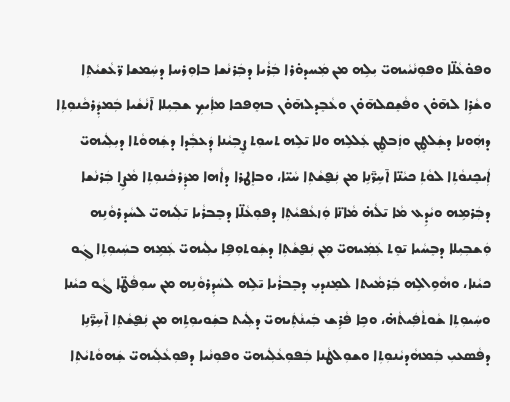ܘܦܘ̇ܥܵܠ̈ܐ ܘܦܘܼܢܵܝܵܝܗܝ̈ ܝܼܠܹܗ ܡܢ ܡܲܚܕܘ̇ܪܐ ܒܲܪܵܝܐ ܕܒܲܪܢܵܫܐ ܒܐܘܼܪܚܐ ܕܚܲܡܫܐ ܪ̈ܥܵܫܝܵܬܼܐ ܘܫܵܪܹܐ ܠܗ̄ܘ̇ܢ ܘܦܵܫܸܩܠܗ̄ܘ̇ܢ ܘܥܵܒܸܕܠܗ̄ܘ̇ܢ ܒܗܸܦܟܐ ܡܐܲܝܟܼ ܫܒܼܝܼܠܐ ܐ̄ܢܵܫܵܝܐ ܒܲܡܕܲܪܟܵܢܘܼܬܼܐ ܕܗܲܘܢܐ ܕܫܲܠܛܸܢ ܘܙܲܒܛܸܢ ܥܲܠܠܹܗ ܘܠܐ ܝ̄ܠܹܗ ܬܚܘܼܬ ܨܸܒܼܝܵܢܐ ܕܲܥܒܼܵܕܐ ܕܫܲܗܘܵܬܐ ܕܝܼܠܲܝܗܝ̈ ܐܲܝܟܸܢܘܵܬܼܐ ܠܘܵܬܼ ܟܝܵܢ̈ܐ ܐ̄ܚܹܪ̈̄ܢܹܐ ܡܢ ܢܲܦ̮ܫܵܬܼܐ ܚܵܝ̈ܐ، ܘܒܐܸܛܪܐ ܕܐܵܗܐ ܡܕܲܪܟܵܢܘܼܬܼܐ ܡܵܨܹܐ ܒܲܪܢܵܫܐ ܕܒܲܪܡܹܗ ܘܝܵܕܹܥ ܡܵܐ ܝ̄ܠܵܗ̇ ܡܵܐܢ̈ܐ ܘܲܙܥܵܦܝܵܬܼܐ ܕܦܘܼܥܵܠ̈ܐ ܕܒܸܒܪܵܝܐ ܝ̄ܠܲܝܗܝ̈ ܠܚܵܕܪܘܵܢܹܗ ܘܲܫܒܼܝܼܠܐ ܕܒܸܚܵܝܐ ܝ̄ܘܸܬ ܥܲܡܲܝܗܝ̈ ܡܼܢ ܢܲܦ̮ܫܵܬܼܐ ܕܫܲܘܬܘܼܦܹܐ ܝܠܲܝܗܝ̈ ܥܲܡܹܗ ܒܚܲܝܘܼܬܼܐ ܓܲܘ ܟܝܵܢܐ، ܘܗܵܘܹܐܠܹܗ ܒܲܪܡܵܝܬܐ ܠܡܸܢܕܝܼ ܕܒܸܒܪܵܝܐ ܝ̄ܠܹܗ ܠܚܵܕܼܪܘܵܢܹܗ ܡܢ ܚܘܼܦܵܛ̈ܐ ܓܵܘ ܟܝܵܢܐ ܘܚܲܝܘܼܬܼܐ ܫܵܘܬܵܦܲܝܬܵܗ̇، ܘܟܹܐ ܦܵܪܹܫ ܒܲܝܢܵܬܲܝܗܝ̈ ܕܠܲܝܬ ܒܫܲܘܝܘܼܬܹܗ ܡܢ ܢܲܦ̮ܫܵܬܼܐ ܐ̄ܚܹܪ̈̄ܢܹܐ ܕܦܵܣܥܝܼ ܒܲܡܗܵܕܝܵܢܘܼܬܼܐ ܘܫܘܼܠܛܵܢܐ ܒܲܦܘܼܥܵܠܲܝܗܝ̈ ܘܦܘܼܢܵܝܐ ܕܦܘܼܥܵܠܲܝܗܝ̈ ܫܲܗܘܵܬܝܵܬܼܐ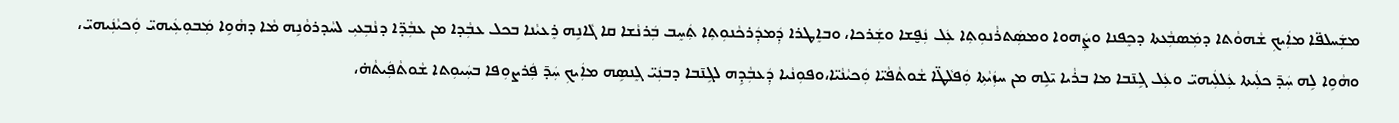ܡܫܲܚܠܦ̈ܐ ܡܐܲܝܟܼ ܫܵܗܘܵܬܐ ܕܡܲܣܒܼܵܥܬܐ ܕܟܸܦܢܐ ܘܨܲܗܘܐ ܘܡܣܲܬܪܵܢܘܼܬܼܐ ܥܲܠ ܢܲܦ̮ܫܐ ܘܫܲܪܟܐ، ܘܒܐܸܛܪܐ ܕܲܡܕܲܪܟܵܢܘܼܬܼܐ ܬܲܚܸܒ ܒܲܪܢܵܫܐ ܩܐ ܓܵܐܢܹܗ ܪܸܥܝܵܢܐ ܒܟܠ ܥܒܼܵܕܐ ܡܢ ܥܒܼܵܕ̈ܐ ܕܢܵܒܼܥܝܼ ܠܚܵܕܪܘܵܢܹܗ ܡܵܐ ܕܗܵܘܹܐ ܡܲܒܘܼܥܲܝܗܝ̈ ܘܲܟܝܵܢܲܝܗܝ̈، ܘܗܵܘܹܐ ܠܹܗ ܚܲܕ̄ ܟܠܲܝܬܐ ܥܲܠܠܲܝܗܝ̈ ܘܥܲܠ ܓܹܢ̄ܒܐ ܡܐ ܒܪܵܝܐ ܝ̄ܠܹܗ ܡܢ ܚܙܲܝܵܬܼܐ ܘܲܦܠܵܛ̈ܐ ܫܵܘܬܵܦܵܝ̈ܐ ܘܲܟܝܵܢܵܝ̈ܐ،ܘܦܘܼܢܵܝܐ ܕܲܥܒܼܵܕܹܗ ܠܓܹܢ̄ܒܐ ܕܒܢܲܝ̈ ܓܸܢܣܹܗ ܡܐܲܝܟܼ ܚܲܕ̄ ܦܲܪܨܘܼܦܐ ܒܚܲܝܘܼܬܐ ܫܵܘܬܵܦܲܝܬܵܗ̇،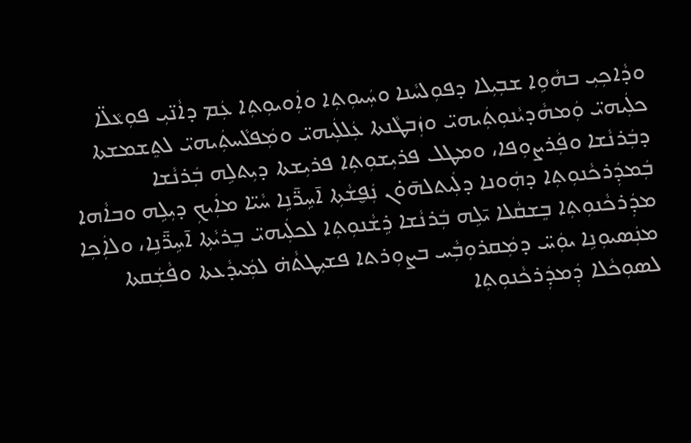ܘܕܵܐܟܼܝܼ ܒܗܵܘܹܐ ܫܒܼܝܼܠܐ ܕܦܘܼܠܚܵܢܐ ܘܚܲܝܘܼܬܼܐ ܘܐܲܘܝܘܼܬܼܐ ܥܲܡ ܕܐܵܢ̈ܝܼ ܦܘܼܥܵܠ̈ܐ ܟܠܲܝܗܝ̈ ܘܲܡܗܵܕܝܵܢܘܼܬܲܝܗܝ̈ ܘܙܲܒܛܵܢܬܐ ܥܲܠܠܲܝܗܝ̈ ܘܡܲܦܠܵܚܬܲܝܗܝ̈ ܠܬܸܫܡܫܬܐ ܕܒܲܪܢܵܫܐ ܘܦܲܪܨܘܼܦܐ، ܘܡܛܠ ܦܪܝܼܫܘܼܬܼܐ ܦܪܝܼܫܬܐ ܕܝܼܬܠܹܗ ܒܲܪܢܵܫܐ ܒܲܡܕܲܪܟܵܢܘܼܬܼܐ ܕܗܲܘܢܐ ܕܠܲܝܬܠܗ̄ܘ̇ܢ ܢܲܦ̮ܫܵܬܼܐ ܐ̄ܚܹܪ̈̄ܢܹܐ ܚܵܝ̈ܐ ܡܐܲܝܟܼ ܕܝܼܠܹܗ ܘܒܐܵܗܐ ܡܕܲܪܟܵܢܘܼܬܼܐ ܒܸܫܩܵܠܐ ܝ̄ܠܹܗ ܒܲܪܢܵܫܐ ܪܹܫܵܢܘܼܬܼܐ ܠܟܠܲܝܗܝ̈ ܒܸܪܝܵܬܼܐ ܐ̄ܚܹܪ̈̄ܢܹܐ، ܘܠܐܲܟܼܐ ܡܢܲܣܝܘܼܢܹܐ ܝܘܲܚ̈ ܕܡܲܩܪܘܼܒܼܵܚ ܒܨܘܼܪܬܐ ܦܫܝܼܛܬܵܗ̇ ܠܡܲܝܕܵܥܬܐ ܘܦܵܫܲܩܬܐ ܠܣܘܼܟܵܠܐ ܕܲܡܕܲܪܟܵܢܘܼܬܼܐ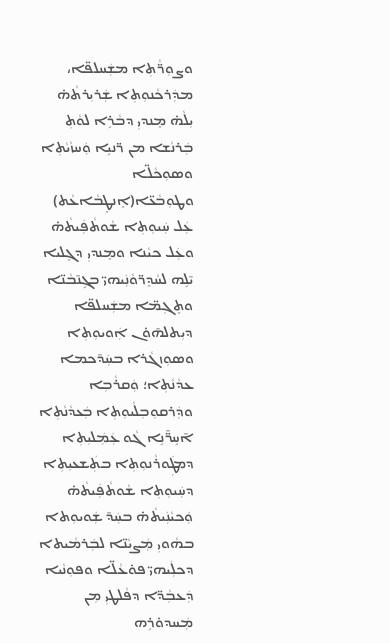ܘܨܘܼܪ̈ܵܬܼܐ ܡܫܲܚܠܦ̈ܐ، ܡܕܲܪܟܵܢܘܼܬܼܐ ܫܲܪܝܼܪܬܵܗ̇ ܝܼܠܵܗ̇ ܡܸܢܕܝܼ ܕܒܵܪܹܐ ܠܘܵܬܼ ܒܲܪܢܵܫܐ ܡܢ ܪ̈ܢܝܹܐ ܘܲܚܙܵܝܵܬܼܐ ܘܣܘܼܟܵܠ̈ܐ ܘܛܘܼܒܵܥ̈ܐ(ܐܸܢܛܸܒܵܐܥܵܬ) ܥܲܠ ܚܲܝܘܼܬܼܐ ܫܵܘܬܵܦܲܝܬܵܗ̇ ܘܥܲܠ ܟܝܵܢܐ ܘܡܸܢܕܝܼ ܕܓܸܠܝܐ ܝ̄ܠܹܗ ܠܚܵܕܸܪ̈ܘܵܢܲܝܗܝ̈ ܒܓܹܢ̄ܒܵܢ̈ܐ ܘܬܸܓܼܡ̈ܐ ܡܫܲܚܠܦ̈ܐ ܕܝܼܬܠܗ̄ܘ̇ܢ ܐܲܘܝܘܼܬܼܐ ܘܣܘܼܙܓܵܪܐ ܒܚܲܕ̄ܟܡܐ ܥܕܵܢܵܬܼܐ؛ ܘܲܩܪܵܒܼܐ ܘܕܲܪܩܘܼܒܼܠܵܝܘܼܬܼܐ ܒܲܥܕܵܢܵܬܼܐ ܐ̄ܚܹܪ̈̄ܢܹܐ ܓܵܘ ܥܲܡܲܠܝܼܬܼܐ ܕܡܛܲܘܪܵܢܘܼܬܼܐ ܒܬܲܫܥܝܼܬܼܐ ܕܚܲܝܘܼܬܼܐ ܫܵܘܬܵܦܲܝܬܵܗ̇ ܘܲܟܝܵܢܲܝܬܵܗ̇ ܒܚܲܕ̄ ܫܲܘܝܘܼܬܐ ܒܗܵܘܝܼ ܡܲܨܝܵܢ̈ܐ ܠܒܲܪܡܵܝܬܐ ܕܟܠܲܝܗܝ̈ ܦܘ̇ܥܵܠ̈ܐ ܘܦܘܼܢܵܝܐ ܕܲܥܒܼܵܕ̈ܐ ܕܦܵܠܛܝܼ ܡܼܢ ܡܲܚܕܘ̇ܪܹܗ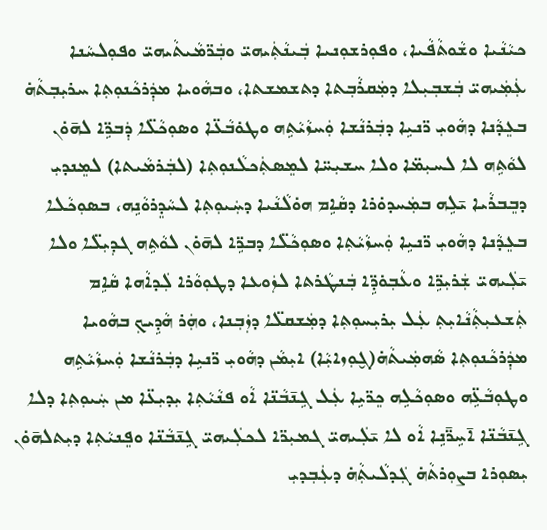ܟܝܵܢܵܝܐ ܘܫܵܘܬܵܦܵܝܐ، ܘܦܘܼܪܫܘܼܢܝܐ ܒܲܝܢܵܬܲܝܗܝ̈ ܘܒܲܪ̈ܡܵܝܬܵܝܗܝ̈ ܘܦܘܼܠܚܵܢܐ ܥܲܡܲܝܗܝ̈ ܒܲܫܒܼܝܼܠܐ ܕܡܲܩܪܵܒܼܬܐ ܕܬܫܡܫܬܐ، ܘܒܗܵܘܝܐ ܡܕܲܪܟܵܢܘܼܬܼܐ ܚܪܝܼܒܼܬܵܗ̇ ܒܥܸܕܵܢܐ ܕܗܵܘܝܼ ܪ̈ܢܝܹܐ ܕܒܲܪܢܵܫܐ ܘܲܚܙܵܝܵܬܹܗ ܘܛܘ̇ܒܵܥ̈ܐ ܘܣܘܼܟܵܠ̈ܐ ܕܲܒܪܹ̈ܐ ܠܗ̄ܘ̇ܢ ܠܘܵܬܹܗ ܠܐ ܠܚܝܼܡ̈ܐ ܘܠܐ ܚܫܝܼܚ̈ܐ ܠܡܸܣܬܲܟܠܵܢܘܼܬܼܐ (ܠܒܲܪܡܵܝܬܐ) ܠܡܸܢܕܝܼ ܕܒܸܒܪܵܝܐ ܝ̄ܠܹܗ ܒܡܲܚܕܘ̇ܪܐ ܕܩܵܐܹܡ ܗܘ̇ܠܵܢܵܝܐ ܕܚܲܝܘܼܬܼܐ ܠܚܵܕܸܪܘܵܢܹܗ، ܒܣܘܼܟܵܠܐ ܒܥܸܕܵܢܐ ܕܗܵܘܝܼ ܪ̈ܢܝܹܐ ܘܲܚܙܵܝܵܬܼܐ ܘܣܘܼܟܵܠ̈ܐ ܕܒܪܹ̈ܐ ܠܗ̄ܘ̇ܢ ܠܘܵܬܹܗ ܓܕܼܝܼܠ̈ܐ ܘܠܐ ܝ̄ܠܲܝܗܝ̈ ܫܲܪܝܼܪܹ̈ܐ ܘܥܵܒܼܘ̇ܕܹ̈ܐ ܒܲܢܛܵܪܬܐ ܠܙܲܘܥܐ ܕܛܘܼܘܵܪܐ ܠܲܕܐܵܗܐ ܩܵܐܹܡ ܬܲܫܥܝܼܬܼܵܢܵܐܝܼܬܼ ܥܲܠ ܝܼܪܝܼܚܘܼܬܼܐ ܕܡܲܫܩܠ̈ܐ ܕܙܲܒܼܢܐ، ܘܗܲܪ ܗܵܕܹܝܟܼ ܒܗܵܘܝܐ ܡܕܲܪܟܵܢܘܼܬܼܐ ܣܵܗܡܲܝܬܵܗ̇(ܓ̮ܘܼܙܐܝܼܵܐ) ܐܝܼܡܵܢ ܕܗܵܘܝܼ ܪ̈ܢܝܹܐ ܕܒܲܪܢܵܫܐ ܘܲܚܙܵܝܵܬܹܗ ܘܛܘܼܒܵܥܹ̈ܗ ܘܣܘܼܟܵܠܹܗ ܟܸܪ̈ܝܹܐ ܥܲܠ ܓܹܢ̄ܒܵܢ̈ܐ ܐܵܘ ܦܢܵܝܵܬܼܐ ܝܼܕܝܼܥ̈ܐ ܡܢ ܚܲܝܘܼܬܼܐ ܕܠܐ ܓܹܢ̄ܒܵܢ̈ܐ ܐ̄ܚܹܪ̈̄ܢܹܐ ܐܵܘ ܠܐ ܝ̄ܠܲܝܗܝ̈ ܓܡܝܼܪ̈ܐ ܠܟܠܲܝܗܝ̈ ܓܹܢ̄ܒܵܢ̈ܐ ܘܦܸܢܝܵܬܼܐ ܕܝܼܬܠܗ̄ܘ̇ܢ ܝܼܣܘܼܪܐ ܒܨܘܼܪܬܵܗ̇ ܓܲܕܠܵܝܬܼܵܗ̇ ܕܥܲܒܼܕܝܼ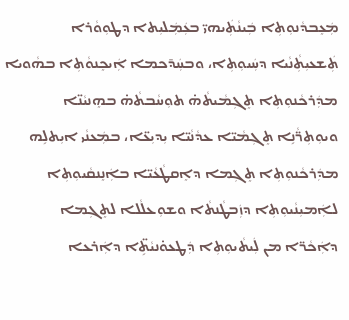ܡܲܥܸܒܕܵܢܘܼܬܼܐ ܒܲܝܢܵܬܲܝܗܝ̈ ܒܥܲܡܲܠܝܼܬܐ ܕܛܘܼܘܵܪܐ ܬܲܫܥܝܼܬܼܵܢܵܝܐ ܕܚܲܝܘܼܬܼܐ، ܘܒܚܲܕ̄ܟܡܐ ܐܲܝܟܸܢܘܵܬܼܐ ܒܗܵܘܝܐ ܡܕܲܪܟܵܢܘܼܬܼܐ ܬܸܓܼܡܵܝܬܵܗ̇ ܬܘܼܚܵܒܬܵܗ̇ ܒܗܸܢܝܵܢ̈ܐ ܘܝܘܼܬܼܪ̈ܵܢܹܐ ܬܸܓܼܡܵܝ̈ܐ ܥܕܵܢܵܝ̈ܐ ܝܼܕܝܼܥ̈ܐ، ܒܡܲܥܢܵܝ ܐܝܼܬܠܹܗ ܡܕܲܪܟܵܢܘܼܬܼܐ ܬܸܓܼܡܐ ܕܐܸܩܛܵܥܵܝ̈ܐ ܒܐܲܢܸܢܩܵܝܘܼܬܼܐ ܠܐܲܡܝܼܢܵܝܘܼܬܼܐ ܕܙܲܒܛܵܢܬܵܐ ܘܫܘܼܥܠܵܠܐ ܠܬܸܓܼܡܐ ܕܐܲܟܵܪ̈ܐ ܡܢ ܠܲܝܬܵܝܘܼܬܼܐ ܕܲܛܥܘ̇ܢܝܵܬܹ̈ܐ ܕܐܲܪܥܐ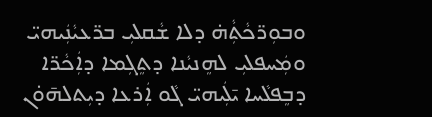ܘܒܘܼܪ̈ܟܵܬܼܵܗ̇ ܕܠܐ ܫܵܩܠܝܼ ܒܪ̈ܥܝܵܢܲܝܗܝ̈ ܘܡܲܚܦܠܝܼ ܠܗܸܢܝܵܢܐ ܕܬܸܓܼܡܐ ܕܐܲܟܵܪ̈ܐ ܕܒܸܦܠܵܚܐ ܝ̄ܠܲܝܗܝ̈ ܓܵܘ ܐܲܪܥܐ ܕܝܼܬܠܗ̄ܘ̇ܢ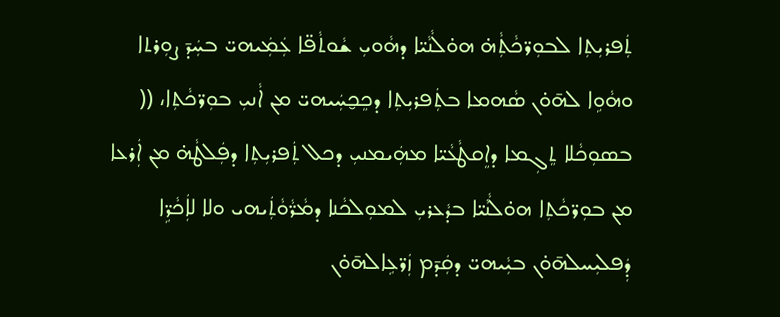ܬܲܦܪܝܼܬܼܐ ܠܒܘܼܪ̈ܟܵܬܼܵܗ̇ ܗܘ̇ܠܵܢܵܝ̈ܐ ܕܗܵܘܝܼ ܫܵܘܬܵܦ̈ܐ ܥܲܡܲܝܗܝ̈ ܒܚܲܕ̄ ܨܘܼܪܬܐ ܘܗܵܘܹܐ ܠܗ̄ܘ̇ܢ ܣܵܗܡܐ ܒܬܲܦܪܝܼܬܼܐ ܕܟܸܟ̮ܚܲܝܗܝ̈ ܡܢ ܐܵܢܝܼ ܒܘܼܪ̈ܟܵܬܼܐ، (( ܒܣܘܼܟܵܠܐ ܬܸܓܼܡܐ ܕܐܸܩܛܵܥܵܝ̈ܐ ܡܗܲܝܡܢܝܼ ܕܟܠ ܬܲܦܪܝܼܬܼܐ ܕܦܲܠܛܵܗ̇ ܡܢ ܐܲܪܥܐ ܡܢ ܒܘܼܪ̈ܟܵܬܼܐ ܗܘ̇ܠܵܢܵܝ̈ܐ ܒܕܵܥܪܝܼ ܠܡܘܼܠܟܵܢܐ ܕܡܵܪ̈ܵܘܵܬܲܝܗܝ ܘܠܐ ܠܐܲܟܵܪܹ̈ܐ ܕܲܦܠܝܼܚܠܗ̄ܘ̇ܢ ܒܝܼܵܝܗܝ̈ ܕܩܲܕ̄ܡ ܙܲܪ̈ܥܹܐܠܗ̄ܘ̇ܢ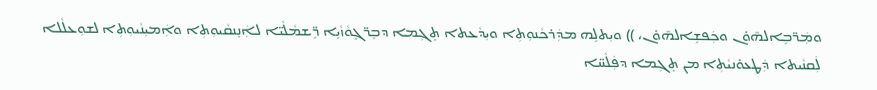ܘܡܲܪ̈ܒܹܐܠܗ̄ܘ̇ܢ ܘܟܲܦܫܹܐܠܗ̄ܘ̇ܢ، )) ܘܝܼܬܠܹܗ ܡܕܲܪܟܵܢܘܼܬܼܐ ܘܝܼܕܵܥܬܐ ܬܸܓܼܡܐ ܕܒܸܪ̈ܓܸܘܵܙܵܝܹܐ ܪܹ̈ܫܡܵܠܵܝ̈ܐ ܠܐܲܢܸܢܩܵܝܘܼܬܼܐ ܘܐܲܡܝܼܢܵܝܘܼܬܼܐ ܠܫܘܼܥܠܵܠܐ ܠܲܩܢܵܝܬܐ ܕܲܛܥܘ̇ܢܝܵܬܼܐ ܡܢ ܬܸܓܼܡܐ ܕܦܲܠܵܚ̈ܐ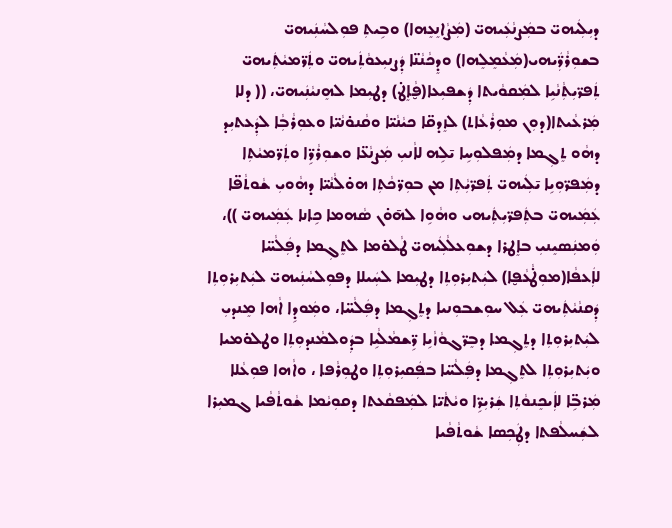ܕܝܼܠܲܝܗܝ̈ ܒܡܲܨܢܵܥܲܝܗܝ̈ (ܡܲܨܵܐܢܸܥܸܗܐ) ܘܒܹܝܬܼ ܦܘܼܠܚܵܢܲܝܗܝ̈ ܒܫܘܼܪܵܪ̈ܲܝܗܝ(ܡܲܥܵܡܸܠܸܗܐ) ܘܕܸܟܵܢܵܢ̈ܐ ܕܲܨܢܝܼܥܘܵܬܲܝܗܝ̈ ܘܬܲܪ̈ܡܝܵܬܲܝܗܝ̈ ܬܲܦܪ̈ܝܼܬܼܵܢܵܝܹܐ ܠܡܲܩܘܵܝܬܐ ܕܲܫܦܝܼܥܐ(ܦ̮ܵܐܸܛ̇) ܕܛܝܼܡܐ ܠܗܸܢܝܵܢܲܝܗܝ̈، (( ܕܠܐ ܡܲܪܥܵܝܬܐ(ܕܘܼܢ ܡܘܼܪܵܥܵܐܬ) ܠܙܸܕܩ̈ܐ ܟܝܵܢܵܝ̈ܐ ܘܩܵܢܘ̇ܢܵܝ̈ܐ ܘܥܘܼܪܵܒܼܵܐ ܠܕܲܥܬܝܼܕ ܕܗܵܘ ܬܸܓܼܡܐ ܕܡܲܦܠܘܼܚܹܐ ܝ̄ܠܹܗ ܠܐܵܢܝܼ ܡܲܨܢܵܥ̈ܐ ܘܫܘܼܪܵܪܹ̈ܐ ܘܬܲܪ̈ܡܝܵܬܼܐ ܕܡܲܦܪ̈ܘܼܝܹܐ ܝ̄ܠܲܝܗܝ̈ ܬܲܦܪ̈ܝܼܵܬܼܐ ܡܢ ܒܘܼܪ̈ܟܵܬܼܐ ܗܘ̇ܠܵܢܵܝ̈ܐ ܕܗܵܘܝܼ ܫܵܘܬܵܦ̈ܐ ܥܲܡܲܝܗܝ̈ ܒܬܲܦܪ̈ܝܼܬܲܝܗܝ ܘܗܵܘܹܐ ܠܗ̄ܘ̇ܢ ܣܵܗܡܐ ܟܹܐܢܐ ܥܲܡܲܝܗܝ̈ ))، ܘܲܡܢܲܣܝܸܢܝܼ ܒܐܸܛܪܐ ܕܫܘܼܥܠܵܠܲܝܗܝ̈ ܛܵܠܘ̇ܡܐ ܠܬܸܓܼܡܐ ܕܦܲܠܵܚ̈ܐ ܠܐܲܥܦܵܐ(ܡܘܼܛ̇ܵܥܵܦ̮ܐ) ܠܝܲܬܝܼܪܘܼܬܼܐ ܕܛܝܼܡܐ ܠܚܲܝܠܐ ܕܦܘܼܠܚܵܢܲܝܗܝ̈ ܠܝܲܬܝܼܪܘܼܬܼܐ ܕܲܩܢܵܝܵܬܲܝܗܝ̈ ܥܲܠ ܚܘܼܫܒܘܼܢܝܐ ܕܬܸܓܼܡܐ ܕܦܲܠܵܚ̈ܐ، ܘܡܲܘܕܹܐ ܐܵܗܐ ܡܸܢܕܝܼ ܠܝܲܬܝܼܪܘܼܬܼܐ ܕܬܸܓܼܡܐ ܕܒܸܪ̈ܓܘܵܙܵܝܹܐ ܪܹ̈ܫܡܵܠܵܝܹܐ ܒܕܲܘܠܡܵܢܕܘܼܬܼܐ ܘܛܠܘ̇ܡܝܐ ܘܝܲܬܝܼܪܘܼܬܼܐ ܠܬܸܓܼܡܐ ܕܦܲܠܵܚ̈ܐ ܒܦܲܩܝܼܪܘܼܬܼܐ ܘܛܘܼܪܵܦܐ ، ܘܐܵܗܐ ܦܘܼܥܵܠܐ ܡܲܪܒܹ̈ܐ ܠܐܲܝܟܸܢܘܵܬܼܐ ܫܲܪܝܼܪܹ̈ܐ ܘܝܵܬܵܝ̈ܐ ܠܡܲܦܩܵܥܬܐ ܕܩܘܼܝܵܡܐ ܫܵܘܬܵܦܵܝܐ ܓܡܝܼܪܐ ܠܫܲܚܠܵܦܬܐ ܕܛܲܟܼܣܐ ܫܵܘܬܵܦܵܝܐ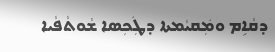ܕܩܵܐܹܡ ܘܡܲܩܝܵܡܬܐ ܕܛܲܟܼܣܐ ܫܵܘܬܵܦܵܝܐ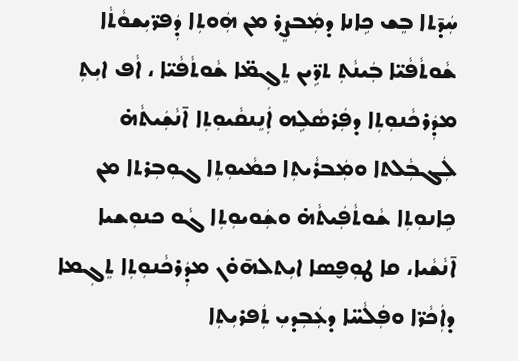ܚܲܕ̄ܬܐ ܒܸܫ ܟܹܐܢܐ ܕܡܲܒܨܸܪ ܡܢ ܗܲܘܬܼܐ ܕܲܦܪ̈ܝܼܫܘܵܬܵܐ ܫܵܘܬܵܦܵܝ̈ܐ ܒܲܝܢܵܬܼ ܬܪܹ̈ܝܢ ܬܸܓܼܡ̈ܐ ܫܵܘܬܵܦܵܝ̈ܐ ، ܐܵܦ ܐܝܼܬܼ ܡܕܲܪܟܵܢܘܼܬܼܐ ܕܦܲܪܣܵܠܹܗ ܐܲܢܸܢܩܵܝܘܼܬܼܐ ܐ̄ܢܵܫܲܝܬܵܗ̇ ܠܲܓܒܼܵܠܬܐ ܘܡܲܒܪܵܝܬܼܐ ܟܡܵܝܘܼܬܼܐ ܓܘܼܒܼܪܬܐ ܡܢ ܟܹܐܢܘܼܬܼܐ ܫܵܘܬܵܦܲܝܬܵܗ̇ ܘܫܲܘܝܘܼܬܼܐ ܓܵܘ ܟܢܘܼܫܝܐ ܐ̄ܢܵܫܵܝܐ، ܩܐ ܛܘܼܦ̮ܣܐ ܐܝܼܬܠܗ̄ܘ̇ܢ ܡܕܲܪܟܵܢܘܼܬܼܐ ܬܸܓܼܡܐ ܕܐܲܟܵܪ̈ܐ ܘܦܲܠܵܚ̈ܐ ܕܥܲܒܼܕܝܼ ܬܲܦܪܝܼܬܼܐ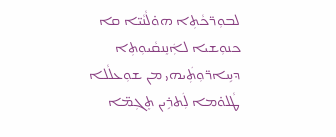ܠܒܘܼܪ̈ܟܵܬܼܐ ܗܘ̇ܠܵܢܵܝ̈ܐ ܩܐ ܟܢܘܼܫܝܐ ܠܐܲܢܸܢܩܵܝܘܼܬܼܐ ܕܚܹܐܪ̈ܘܼܬܲܝܗܝ ܡܢ ܫܘܼܥܠܵܠܐ ܛܵܠܘ̇ܡܐ ܠܲܬܪܹܝܢ ܬܸܓܼܡ̈ܐ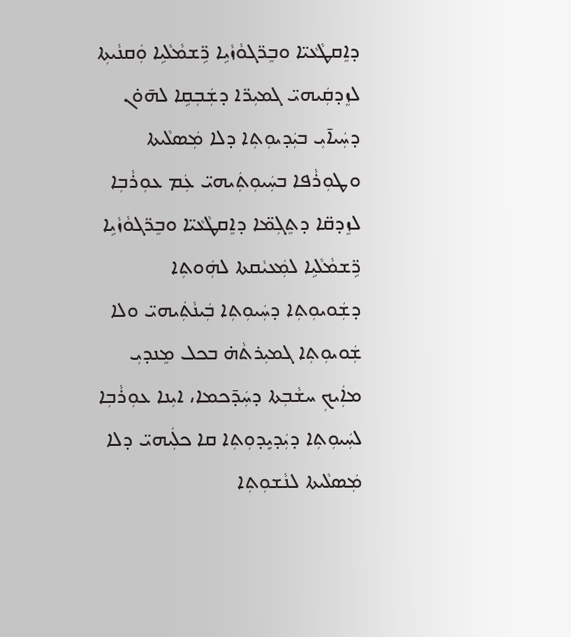ܕܐܸܩܛܵܥܵܝ̈ܐ ܘܒܸܪ̈ܓܘܵܙܵܝܹܐ ܪܹ̈ܫܡܵܠܵܝܹܐ ܘܲܩܢܵܝܬܼܐ ܠܙܸܕܩܲܝܗܝ̈ ܓܡܝܼܪ̈ܐ ܕܫܲܒܼܩܹܐ ܠܗ̄ܘ̇ܢ ܕܚܲܝܐ̄ܝܼ ܒܝܲܕܝܘܼܬܼܐ ܕܠܐ ܡܲܣܠܵܝܬܐ ܘܛܘܼܪܵܦܐ ܒܚܲܝܘܼܬܲܝܗܝ̈ ܥܲܡ ܥܘܼܪܵܒܼܐ ܠܙܸܕܩ̈ܐ ܕܬܸܓܼܡ̈ܐ ܕܐܸܩܛܵܥܵܝ̈ܐ ܘܒܸܪ̈ܓܘܵܙܵܝܹܐ ܪܹ̈ܫܡܵܠܵܝܹܐ ܠܡܲܥܝܵܩܬܐ ܠܗܲܘܬܼܐ ܕܫܲܘܝܘܼܬܼܐ ܕܚܲܝܘܼܬܼܐ ܒܲܝܢܵܬܲܝܗܝ̈ ܘܠܐ ܫܲܘܝܘܼܬܼܐ ܓܡܝܼܪܬܵܗ̇ ܒܟܠ ܡܸܢܕܝܼ ܡܐܲܝܟܼ ܚܫܵܒܼܬܐ ܕܚܲܕ̄ܟܡܐ، ܐܝܼܢܐ ܥܘܼܪܵܒܼܐ ܠܚܲܝܘܼܬܼܐ ܕܝܲܕܝܼܸܕܘܼܬܼܐ ܩܐ ܟܠܲܝܗܝ̈ ܕܠܐ ܡܲܣܠܵܝܬܐ ܠܢܵܫܘܼܬܼܐ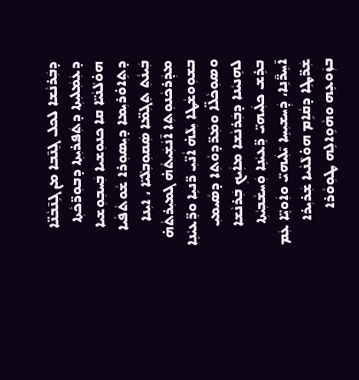ܕܒܲܪܢܵܫܐ ܠܟܠ ܓܹܢ̄ܒܐ ܡܢ ܓܹܢ̄ܒܵܢ̈ܐ ܕܥܲܡܲܠܝܼܬܼܐ ܕܬܲܦܪܝܼܬܼܐ ܕܒܘܼܪ̈ܟܵܬܼܐ ܗܘ̇ܠܵܢܵܝ̈ܐ ܩܐ ܟܢܘܼܫܝܐ ܒܲܚܒܼܘܼܫܝܐ ܕܬܹܐܘ̇ܪܝܼܡܐ ܕܝܼܣܘܼܪܐ ܫܵܘܬܵܦܵܝܐ ܒܲܝܢܵܬܼ ܬܸܓܼܡ̈ܐ ܣܲܩܘܼܒܼܠܵܝ̈ܐ ، ܐܝܼܢܐ ܡܕܲܪܟܵܢܘܼܬܼܐ ܐ̄ܢܵܫܲܝܬܵܗ̇ ܓܡܝܼܪܬܵܗ̇ ܒܫܘܼܘܫܵܛܐ ܝܼܠܵܗ̇ ܐܵܢ̈ܝܼ ܪ̈ܢܝܹܐ ܘܪܸ̈ܥܝܵܢܹܐ ܘܣܘܼܟܵܠ̈ܐ ܘܡܲܪ̈ܕܘܵܬܼܐ ܕܣܵܝܡܝܼ ܠܗܸܢܝܵܢܐ ܕܒܲܪܢܵܫܐ ܡܐܲܝܟܼ ܒܲܪܢܵܫܐ ܒܪܹܫ ܟܠܲܝܗܝ̈ ܪܸ̈ܥܝܵܢܹܐ ܘܲܚܫܵܒܼܝܵܬܼܐ ܐ̄ܚܹܪ̈̄ܢܹܐ، ܕܲܚܫܝܼܚܹܐ ܝ̄ܠܲܝܗܝ̈ ܘܐܲܘܝܸ̈ܐ ܥܲܡ ܫܲܪ̈ܛܹܐ ܕܩܵܐܹܡ ܗܘ̇ܠܵܢܵܝܐ ܫܲܪܝܼܪܐ ܒܙܲܘܥܹܗ ܘܗܵܘܹܐܠܹܗ ܛܘܼܘܵܪܐ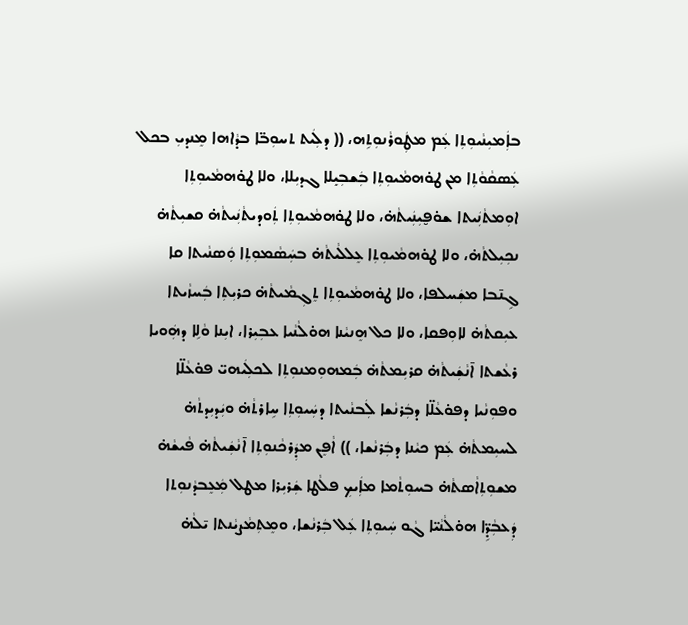ܒܐܲܡܝܼܢܵܝܘܼܬܼܐ ܥܲܡ ܡܛܲܘܪܵܢܘܼܬܹܗ، (( ܕܠܲܝܬ ܬܚܘܼܒ̈ܐ ܒܕܵܐܗܐ ܡܸܢܕܝܼ ܒܟܠ ܥܲܣܩܵܘܵܬܼܐ ܡܢ ܛܘ̇ܗܡܵܝܘܼܬܼܐ ܒܲܫܒܼܝܼܸܠܐ ܓܕܝܼܠܐ، ܘܠܐ ܛܘ̇ܗܡܵܝܘܼܬܼܐ ܐܘܼܡܬܵܢܲܝܬܐ ܫܘ̇ܦ̮ܝܼܢܲܝܬܵܗ̇، ܘܠܐ ܛܘ̇ܗܡܵܝܘܼܬܼܐ ܬܲܘܕܝܬܵܢܲܝܬܵܗ̇ ܩܫܝܼܬܵܗ̇ ܢܟܼܝܼܠܬܵܗ̇، ܘܠܐ ܛܘ̇ܗܡܵܝܘܼܬܼܐ ܥܸܠܠܵܝܬܵܗ̇ ܒܚܲܣܵܡܘܼܬܼܐ ܘܲܣܢܵܝܬܐ ܩܐ ܓܹܢ̄ܒܐ ܡܫܲܚܠܦܐ، ܘܠܐ ܛܘ̇ܗܡܵܝܘܼܬܼܐ ܬܸܓܼܡܵܝܬܵܗ̇ ܟܪܝܼܬܼܐ ܒܲܚܙܵܝܬܐ ܥܝܼܩܬܵܗ̇ ܠܐܘܼܦܩܐ، ܘܠܐ ܟܠ ܗܸܢܝܵܢܐ ܗܘ̇ܠܵܢܵܝܐ ܥܒܼܝܼܪܐ، ܐܝܼܢܐ ܘܵܠܹܐ ܕܗܲܘܝܐ ܪܥܵܫܬܐ ܐ̄ܢܵܫܲܝܬܵܗ̇ ܩܪܝܼܡܬܵܗ̇ ܒܲܡܗܘܼܡܢܘܼܬܼܐ ܠܟܠܲܝܗܝ̈ ܦܘ̇ܥܵܠ̈ܐ ܘܦܘܼܢܵܝܐ ܕܦܘ̇ܥܵܠ̈ܐ ܕܒܲܪܢܵܫܐ ܠܲܒܢܵܝܬܐ ܕܚܲܝܘܼܬܼܐ ܚܹܐܪܬܵܗ̇ ܘܝܲܕܝܼܕܬܵܗ̇ ܠܚܝܼܡܬܵܗ̇ ܥܲܡ ܟܝܵܢܐ ܕܒܲܪܢܵܫܐ، )) ܐܵܦܸܢ ܡܕܲܪܟܵܢܘܼܬܼܐ ܐ̄ܢܵܫܲܝܬܵܗ̇ ܦܵܝܫܵܗ̇ ܡܫܘܼܬܼܐܵܣܬܵܗ̇ ܒܚܘܼܬܵܡܐ ܡܐܲܝܟܼ ܦܠܵܛܐ ܫܲܪܝܼܪܐ ܡܛܠ ܡܲܥܸܒܕܵܢܘܼܬܐ ܕܲܥܒܼܵܕܹ̈ܐ ܗܘ̇ܠܵܢܵܝ̈ܐ ܓܵܘ ܚܲܝܘܼܬܼܐ ܥܲܠ ܒܲܪܢܵܫܐ، ܘܡܸܬܼܡܵܨܝܵܢܬܐ ܝ̄ܠܵܗ̇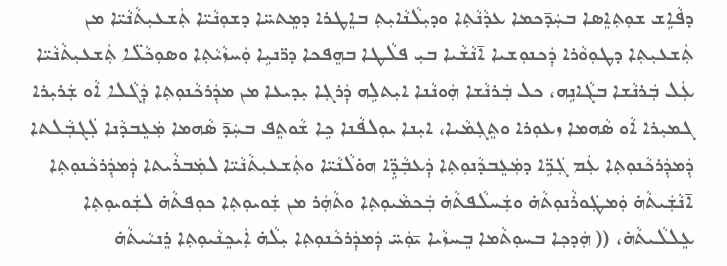ܕܦܵܐܹܫ ܫܘܼܬܼܐܸܣܐ ܒܚܲܕ̄ܟܡܐ ܥܕܵܢܵܬܼܐ ܘܕܝܼܠܵܢܵܐܝܼܬܼ ܒܐܸܛܪܐ ܕܡܸܬܚ̈ܐ ܕܫܘܼܢܵܝ̈ܐ ܬܲܫܥܝܼܬܵܢܵܝ̈ܐ ܡܢ ܬܲܫܥܝܼܬܼܐ ܕܛܘܼܘܵܪܐ ܕܲܟܢܘܼܫܝܐ ܐ̄ܢܵܫܵܝܐ ܒܝܼ ܦܠܵܛܐ ܒܗܸܦܟܐ ܕܪ̈ܢܝܹܐ ܘܲܚܙܵܝܵܬܼܐ ܘܣܘܼܟܵܠ̈ܐ ܬܲܫܥܝܼܬܵܢܵܝ̈ܐ ܥܲܠ ܒܲܪܢܵܫܐ ܒܓܵܐܢܹܗ، ܟܠ ܒܲܪܢܵܫܐ ܗܲܘܢܵܢܐ ܐܝܼܬܠܹܗ ܕܲܪܓܼܐ ܝܼܕܝܥܐ ܡܢ ܡܕܲܪܟܵܢܘܼܬܼܐ ܕܲܓܵܠܐ ܐܵܘ ܫܲܪܝܼܪܐ ܓܡܝܼܪܐ ܐܵܘ ܣܵܗܡܐ ܙܥܘܼܪܐ ܘܬܸܓܼܡܵܝܐ، ܐܝܼܢܐ ܝܘܼܠܦܵܢܐ ܟܹܐ ܫܵܘܬܸܦ ܒܚܲܕ̄ ܣܵܗܡܐ ܡܲܥܸܒܕܵܢܐ ܠܲܓܒܼܵܠܬܐ ܕܲܡܕܲܪܟܵܢܘܼܬܼܐ ܥܲܡ ܓܲܪܹ̈ܐ ܕܡܲܥܸܒܕܵܢܘܼܬܼܐ ܕܲܥܒܼܵܕܹ̈ܐ ܗܘ̇ܠܵܢܵܝ̈ܐ ܘܬܲܫܥܝܼܬܵܢܵܝ̈ܐ ܠܡܲܒܪܵܝܬܐ ܕܲܡܕܲܪܟܵܢܘܼܬܼܐ ܐ̄ܢܵܫܲܝܬܵܗ̇ ܘܲܡܛܲܘܪܵܢܘܼܬܵܗ̇ ܘܫܲܚܠܵܦܬܵܗ̇ ܒܲܟܡܵܝܘܼܬܼܐ ܘܬܵܗܲܪ ܡܢ ܫܲܘܝܘܼܬܼܐ ܟܘܼܦܬܵܗ̇ ܠܫܲܘܝܘܼܬܼܐ ܥܸܠܠܵܝܬܵܗ̇، (( ܗܲܕܟܼܐ ܒܚܘܼܬܵܡܐ ܒܸܚܙܵܝܐ ܝ̄ܘܲܚ̈ ܕܲܡܕܲܪܟܵܢܘܼܬܼܐ ܝܼܠܵܗ̇ ܐܲܝܟܸܢܵܝܘܼܬܼܐ ܪܸܢܝܵܝܬܵܗ̇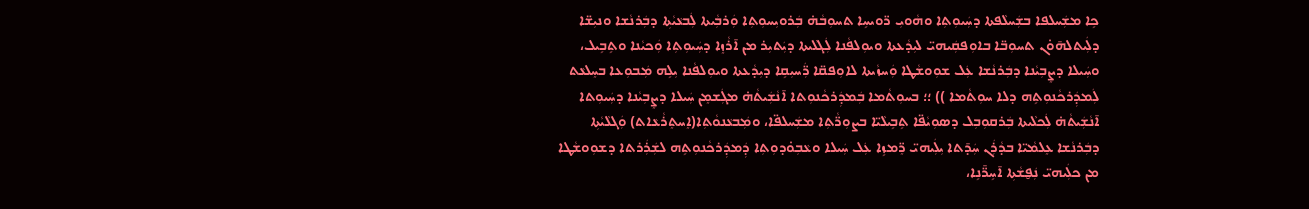ܟܹܐ ܡܫܲܚܠܦܐ ܒܫܲܚܠܵܦܬܐ ܕܚܲܝܘܼܬܼܐ ܘܗܵܘܝܼ ܪ̈ܘܝܚܹܐ ܬܚܘܼܒܵܗ̇ ܒܲܪܘܝܼܚܘܼܬܼܐ ܘܲܪܒܼܵܝܬܐ ܠܲܒܥܵܝܵܬܼܐ ܕܒܲܪܢܵܫܐ ܘܢܝܼܫ̈ܐ ܕܠܲܝܬܠܗ̄ܘ̇ܢ ܬܚܘܼܒ̈ܐ ܒܐܘܼܦܩܲܝܗܝ̈ ܠܝܼܕܵܥܬܐ ܘܝܘܼܠܦܵܢܐ ܠܲܓܠܵܝܬܐ ܕܝܲܬܝܼܪ ܡܢ ܐ̄ܪܵܙܸܐ ܕܚܲܝܘܼܬܼܐ ܘܲܟܝܵܢܐ ܘܬܹܒܹܝܠ، ܘܚܲܝܠܐ ܕܨܸܒܼܝܵܢܐ ܕܒܲܪܢܵܫܐ ܥܲܠ ܫܘܼܘܫܵܛܐ ܘܲܚܙܵܝܬܐ ܠܐܘܼܦܩ̈ܐ ܪ̈ܲܚܝܼܩܹܐ ܕܝܼܕܵܥܬܐ ܘܝܘܼܠܦܵܢܐ ܝܼܠܹܗ ܡܲܒܘܼܥܐ ܒܚܸܠܥܵܬ ܠܲܡܕܲܪܟܵܢܘܼܬܹܗ ܕܠܐ ܚܘܼܬܵܡܐ )) ؛؛ ܒܚܘܼܬܵܡܐ ܒܲܡܕܲܪܟܵܢܘܼܬܐ ܐ̄ܢܵܫܲܝܬܵܗ̇ ܡܓܲܫܡܸܢ ܚܲܝܠܐ ܕܨܸܒܼܝܵܢܐ ܕܚܲܝܘܼܬܐ ܐ̄ܢܵܫܲܝܬܵܗ̇ ܠܲܟܠܵܝܬܐ ܒܲܪܩܘܼܒܼܠ ܕܣܘܼܝܵܦ̈ܐ ܬܹܒܹܝܠܵܝ̈ܐ ܒܨܘܼܪ̈ܵܬܼܐ ܡܫܲܚܠܦ̈ܐ، ܘܡܲܒܥܵܢܘܵܬܼܐ(ܐܸܚܬܸܪܵܥܵܐܬ) ܘܲܓܠܵܝܵܬܼܐ ܕܒܲܪܢܵܫܐ ܥܸܠܡܵܝ̈ܐ ܒܕܵܪܲܢ ܚܲܕ̄ܬܐ ܝܼܠܲܝܗܝ̈ ܪܸ̈ܡܙܹܐ ܥܲܠ ܚܲܝܠܐ ܘܥܵܒܼܘ̇ܕܘܼܬܼܐ ܕܲܡܕܲܪܟܵܢܘܼܬܹܗ ܠܫܲܪܲܪܬܐ ܕܫܘܼܘܫܵܛܐ ܡܢ ܟܠܲܝܗܝ̈ ܢܲܦ̮ܫܵܬܼܐ ܐ̄ܚܹܪ̈̄ܢܹܐ،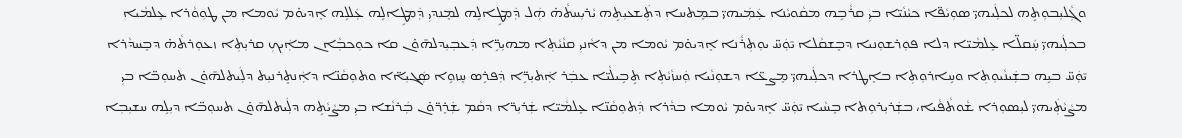ܘܓܼܵܠܝܼܒܘܼܬܹܗ ܠܟܠܲܝܗܝ̈ ܣܘܼܝܵܦ̈ܐ ܟܝܵܢܵܝ̈ܐ ܒܝܼ ܩܪܵܒܹܗ ܡܩܵܘܝܵܢܐ ܥܲܡܲܝܗܝ̈ ܒܡܸܬܚܐ ܕܬܲܫܥܝܼܬܹܗ ܝܵܪܝܼܚܬܵܗ̇ ܗܲܠ ܕܲܡܛܹܐܠܹܗ ܠܡܸܢܕܝܼ ܕܲܡܛܹܐܠܹܗ ܥܲܠܠܹܗ ܐܸܕܝܘ̇ܡ ܝܵܘܡܐ ܡܢ ܛܘܼܘܵܪܐ ܥܸܠܡܵܝܐ ܒܟܠܲܝܗܝ̈ ܚܲܩܠ̈ܐ ܥܸܠܡܵܝ̈ܐ ܕܠܐ ܦܘܼܪܫܘܼܢܝܐ ܕܒܸܫܩܵܠܐ ܝ̄ܘܲܚ̈ ܝܘܼܬܼܪܵܢܐ ܐܸܕܝܘ̇ܡ ܝܵܘܡܐ ܡܢ ܕܐܵܢܝܼ ܩܢܵܝܵܬܼܐ ܡܗܝܼܪܹ̈ܐ ܕܲܥܒܼܝܼܕܠܗ̄ܘ̇ܢ ܩܐ ܟܘܼܟܒܼܵܐܢ ܡܐܲܝܟܼ ܩܪܝܼܬܼܐ ܙܥܘܼܪܬܵܗ̇ ܕܒܸܚܕܵܪܐ ܝ̄ܘܲܚ̈ ܒܝܹܗ ܒܫܲܝܢܵܝܘܼܬܼܐ ܘܚܹܐܪܘܼܬܼܐ ܒܐܸܛܪܐ ܕܟܠܲܝܗܝ̈ ܡܸܨܥ̈ܐ ܕܫܘܼܢܵܝܐ ܘܲܚܙܵܝܵܬܼܐ ܬܹܒܹܝܠܵܝ̈ܐ ܥܒܲܪ ܐܲܬܝܼܪܹ̈ܐ ܕܲܦܪܹܣ ܚܸܙܘܹܐ ܣܲܓܝܼܐ̈ܐ ܘܬܘܼܩܵܢ̈ܐ ܕܐܲܢܬܸܪܢܝܼܬ ܕܠܲܝܬܠܗ̄ܘ̇ܢ ܬܚܘܼܒ̈ܐ ܒܝܼ ܡܨܵܝܵܬܲܝܗܝ̈ ܠܝܼܣܘܼܪܐ ܫܵܘܬܵܦܵܝܐ، ܒܫܲܪܝܼܪܘܼܬܐ ܒܸܚܵܝܐ ܝ̄ܘܲܚ̈ ܐܸܕܝܘ̇ܡ ܝܵܘܡܐ ܒܕܵܪܐ ܕܲܬܘܼܩܵܢ̈ܐ ܥܸܠܡܵܝ̈ܐ ܫܲܪܝܼܪ̈ܐ ܕܩܵܡ ܫܲܪܸܪ̈ܘ̇ܢ ܒܲܪܢܵܫܐ ܒܝܼ ܡܨܵܝܵܬܹܗ ܕܠܲܝܬܠܗ̄ܘ̇ܢ ܬܚܘܼܒ̈ܐ ܕܝܼܠܹܗ ܚܫܝܼܒܼܐ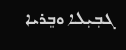ܓܒܼܝܼܠܐ ܘܒܸܪܝܐ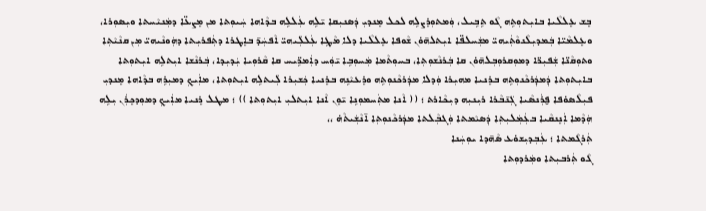ܒܸܫ ܥܸܠܠܵܝܐ ܒܐܝܼܬܘܼܬܹܗ ܓܵܘ ܬܹܒܹܝܠ، ܘܲܡܬܘܼܪܸܨܠܹܗ ܠܟܠ ܡܸܢܕܝܼ ܕܲܣܢܝܼܩܐ ܝ̄ܠܹܗ ܥܲܠܠܹܗ ܒܕܵܐܗܐ ܚܲܝܘܼܬܐ ܡܢ ܡܸܨܥ̈ܐ ܕܡܲܢܝܵܚܬܐ ܘܝܼܣܘܼܪܐ، ܘܥܸܠܡܵܝ̈ܐ ܒܲܡܕܝܼܠܵܢܘܵܬܲܝܗܝ̈ ܡܫܲܚܠܦ̈ܐ ܐܝܼܬܠܗ̄ܘ̇ܢ ܫܵܘܦܐ ܥܸܠܠܵܝܐ ܕܠܐ ܡܵܛܹܐ ܥܲܠܠܲܝܗܝ̈ ܐܵܦܚܲܕ̄ ܒܐܸܛܪܐ ܕܬܲܦܪܝܼܬܐ ܕܗܲܘܢܵܝܗܝ̈ ܡܼܢ ܩܢܵܝܵܬܼܐ ܘܬܘܼܩܵܢ̈ܐ ܫܲܦܝܼܪ̈ܐ ܕܡܘܼܩܪܘܼܒܼܠܗ̄ܘ̇ܢ ܩܐ ܒܲܪܢܵܫܘܼܬܼܐ، ܒܚܘܼܬܵܡܐ ܡܲܚܘܼܒܹܐ ܝ̄ܘܲܚ ܕܐܲܡܪܹ̈ܝܚ ܩܐ ܩܵܪܘܼܝܐ ܝܲܕܝܼܕܐ، ܒܲܪܢܵܫܐ ܐܝܼܬܠܹܗ ܐܝܼܬܘܼܬܐ ܒܐܝܼܬܘܼܬܐ ܕܲܡܕܲܪܟܵܢܘܼܬܹܗ ܒܪܸܢܝܐ ܡܗܝܼܪܐ ܘܲܕܠܐ ܡܕܲܪܟܵܢܘܼܬܹܗ ܘܪܸܥܝܵܢܹܗ ܒܪܸܢܝܐ ܟܲܫܝܼܪܐ ܠܲܝܬܠܹܗ ܐܝܼܬܘܼܬܐ، ܡܐܲܝܟܼ ܕܡܝܼܪܹܗ ܒܕܵܐܗܐ ܡܸܢܕܝܼ ܦܝܼܠܵܣܘ̇ܦܐ ܦ̮ܪܲܢܣܵܝܐ ܓܲܢ̄ܒܵܪܐ ܪܝܼܢܝܼܗ ܕܝܼܟܵܐܪܬ ؛ (( ܐܵܢܐ ܡܬܲܚܡܘܼܢܹܐ ܝ̄ܘܸܢ ܐܵܢܐ ܐܝܼܬܠܝܼ ܐܝܼܬܘܼܬܐ )) ؛ ܡܛܠ ܪܸܢܝܐ ܡܐܲܝܟܼ ܕܡܘܼܕܟܸܪܲܢ ܝܼܠܹܗ ܗܲܕܵܡܐ ܐܲܢܸܢܩܵܝܐ ܒܥܲܡܲܠܝܼܬܼܐ ܕܲܣܝܵܡܬܐ ܘܲܓܒܼܵܠܬܐ ܡܕܲܪܟܵܢܘܼܬܼܐ ܐ̄ܢܵܫܲܝܬܵܗ̇ ،،
ܬܲܪܓܵܡܬܐ ؛ ܥܲܒܼܕܝܼܫܘ̇ܥ ܣܵܗ̄ܕܐ ܝܘܼܚܲܢܐ
ܓܵܘ ܬܲܪܒܝܼܬܐ ܘܡܲܪܕܘܼܬܐ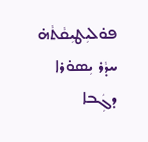ܦܘ̇ܠܝܼܛܝܼܩܵܬܵܗ̇ ܚܕܵܪ ܝܼܣܘ̇ܪܐ ܕܓܲܒܐ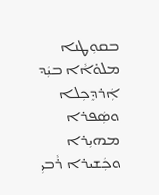ܒܩܘܼܛܢܐ
ܡܠܘ̇ܐܵܐ ܒܝܲܕ ܐܲܪܕܸܟܼܠܐ ܘܣܲܦܪܐ ܡܗܝܼܪܐ ܘܟܲܫܝܪܐ ܪܵܒܝܼ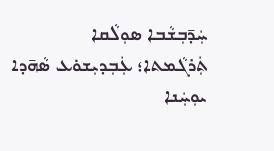ܚܲܕ̄ܒܼܫܵܒܐ ܣܘܼܠܵܩܐ
ܬܲܪܓܵܡܬܐ؛ ܥܲܒܼܕܝܼܫܘ̇ܥ ܣܵܗ̄ܕܐ ܝܘܼܚܲܢܐ